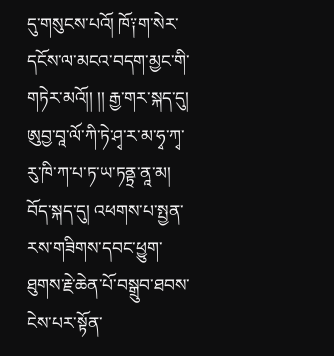དུ་གསུངས་པའོ། ཁོ༑ག་སེར་དངོས་ལ་མངའ་བདག་མྱང་གི་གཏེར་མའོ།། །། རྒྱ་གར་སྐད་དུ། ཨུབྱ་བཱ་ལོ་ཀི་ཏེ་ཤྭ་ར་མ་ཧྭ་ཀྭ་རུ་ཁི་ཀ་པ་ཏ་ཡ་ཏནྟྲ་ནཱ་མ། བོད་སྐད་དུ། འཕགས་པ་སྤྱན་རས་གཟིགས་དབང་ཕྱུག་ཐུགས་རྗེ་ཆེན་པོ་བསྒྲུབ་ཐབས་ངེས་པར་སྟོན་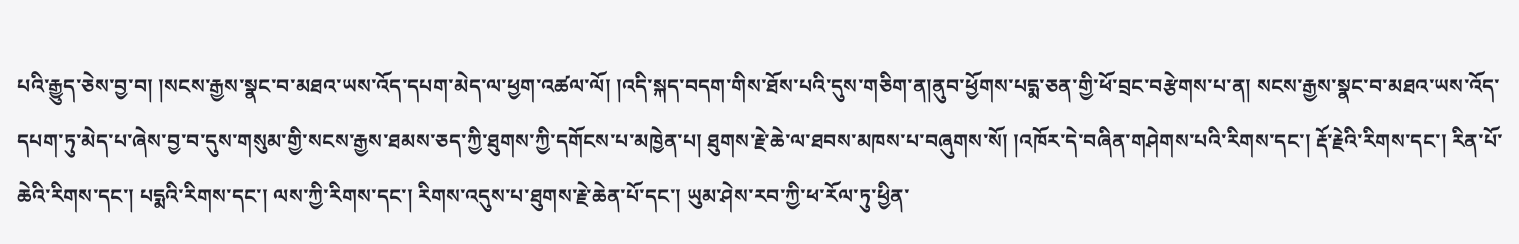པའི་རྒྱུད་ཅེས་བྱ་བ། །སངས་རྒྱས་སྣང་བ་མཐའ་ཡས་འོད་དཔག་མེད་ལ་ཕྱག་འཚལ་ལོ། །འདི་སྐད་བདག་གིས་ཐོས་པའི་དུས་གཅིག་ན།ནུབ་ཕྱོགས་པདྨ་ཅན་གྱི་ཕོ་བྲང་བརྩེགས་པ་ན། སངས་རྒྱས་སྣང་བ་མཐའ་ཡས་འོད་དཔག་ཏུ་མེད་པ་ཞེས་བྱ་བ་དུས་གསུམ་གྱི་སངས་རྒྱས་ཐམས་ཅད་ཀྱི་ཐུགས་ཀྱི་དགོངས་པ་མཁྱེན་པ། ཐུགས་རྗེ་ཆེ་ལ་ཐབས་མཁས་པ་བཞུགས་སོ། །འཁོར་དེ་བཞིན་གཤེགས་པའི་རིགས་དང་། རྡོ་རྗེའི་རིགས་དང་། རིན་པོ་ཆེའི་རིགས་དང་། པདྨའི་རིགས་དང་། ལས་ཀྱི་རིགས་དང་། རིགས་འདུས་པ་ཐུགས་རྗེ་ཆེན་པོ་དང་། ཡུམ་ཤེས་རབ་ཀྱི་ཕ་རོལ་ཏུ་ཕྱིན་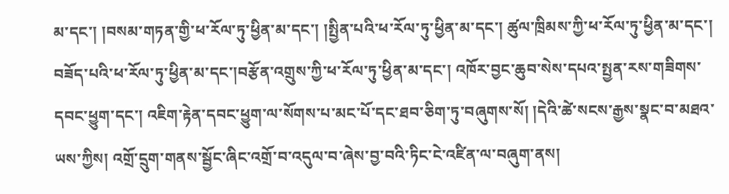མ་དང་། །བསམ་གཏན་གྱི་ཕ་རོལ་ཏུ་ཕྱིན་མ་དང་། །སྤྱིན་པའི་ཕ་རོལ་ཏུ་ཕྱིན་མ་དང་། ཚུལ་ཁྲིམས་ཀྱི་ཕ་རོལ་ཏུ་ཕྱིན་མ་དང་། བཟོད་པའི་ཕ་རོལ་ཏུ་ཕྱིན་མ་དང་།བརྩོན་འགྲུས་ཀྱི་ཕ་རོལ་ཏུ་ཕྱིན་མ་དང་། འཁོར་བྱང་ཆུབ་སེས་དཔའ་སྤྱན་རས་གཟིགས་དབང་ཕྱུག་དང་། འཇིག་རྟེན་དབང་ཕྱུག་ལ་སོགས་པ་མང་པོ་དང་ཐབ་ཅིག་ཏུ་བཞུགས་སོ། །དེའི་ཚེ་སངས་རྒྱས་སྣང་བ་མཐའ་ཡས་ཀྱིས། འགྲོ་དྲུག་གནས་སྦྱོང་ཞིང་འགྲོ་བ་འདུལ་བ་ཞེས་བྱ་བའི་ཏིང་ངེ་འཛིན་ལ་བཞུག་ནས།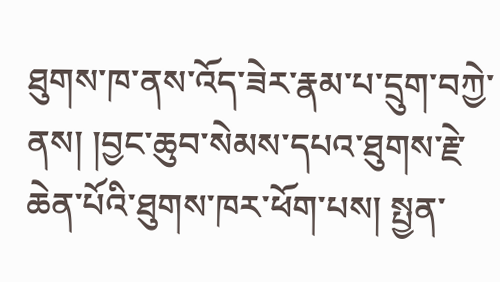ཐུགས་ཁ་ནས་འོད་ཟེར་རྣམ་པ་དྲུག་བཀྱེ་ནས། །བྱང་ཆུབ་སེམས་དཔའ་ཐུགས་རྗེ་ཆེན་པོའི་ཐུགས་ཁར་ཕོག་པས། སྤྱན་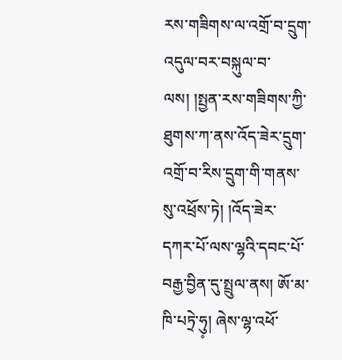རས་གཟིགས་ལ་འགྲོ་བ་དྲུག་འདུལ་བར་བསྐུལ་བ་ལས། །སྤྱན་རས་གཟིགས་ཀྱི་ཐུགས་ཀ་ནས་འོད་ཟེར་དྲུག་འགྲོ་བ་རིས་དྲུག་གི་གནས་སུ་འཕྲོས་ཏེ། །འོད་ཟེར་དཀར་པོ་ལས་ལྷའི་དབང་པོ་བརྒྱ་བྱིན་དུ་སྤྲུལ་ནས། ཨོ་མ་ཁི་པཏྲེ་ཧུ༷། ཞེས་ལྷ་འཕོ་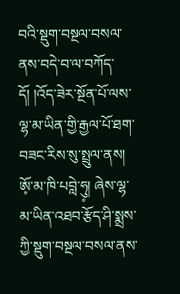བའི་སྡུག་བསྔལ་བསལ་ནས་བདེ་བ་ལ་བཀོད་དོ། །འོད་ཟེར་སྔོན་པོ་ལས་ལྷ་མ་ཡིན་གྱི་རྒྱལ་པོ་ཐག་བཟང་རིས་སུ་སྤྲུལ་ནས། ཨོ༷་མ་ཁི་པབླེ་ཧུ༷། ཞེས་ལྷ་མ་ཡིན་འཐབ་རྩོད་ཤི་སྨྲས་ཀྱི་སྡུག་བསྔལ་བསལ་ནས་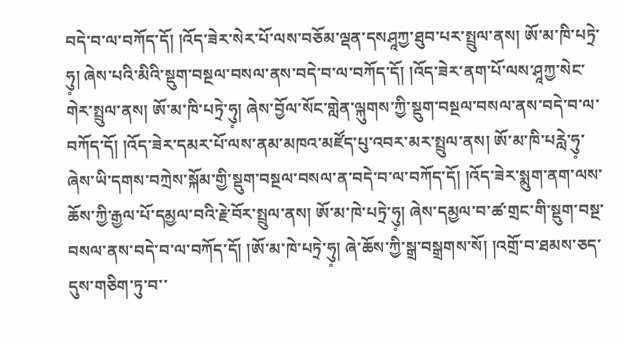བདེ་བ་ལ་བཀོད་དོ། །འོད་ཟེར་སེར་པོ་ལས་བཅོམ་ལྡན་དསཤཱཀྱ་ཐུབ་པར་སྤྲུལ་ནས། ཨོ་མ་ཁི་པཏྲེ་ཧུ༷། ཞེས་པའི་མིའི་སྡུག་བསྔལ་བསལ་ནས་བདེ་བ་ལ་བཀོད་དོ། །འོད་ཟེར་ནག་པོ་ལས་ཤཱཀྱ་སེང་གེར་སྤྲུལ་ནས། ཨོ་མ་ཁི་པཏྲེ་ཧུ༷། ཞེས་བྱོལ་སོང་གླེན་ལྐུགས་ཀྱི་སྡུག་བསྔལ་བསལ་ནས་བདེ་བ་ལ་བཀོད་དོ། །འོད་ཟེར་དམར་པོ་ལས་ནམ་མཁའ་མཛོད་པུ་འབར་མར་སྤྲུལ་ནས། ཨོ་མ་ཁི་པརླེ་ཧུ༷་ཞེས་ཡི་དགས་བཀྲེས་སྐོམ་གྱི་སྡུག་བསྔལ་བསལ་ན་བདེ་བ་ལ་བཀོད་དོ། །འོད་ཟེར་སྨུག་ནག་ལས་ཆོས་ཀྱི་རྒྱལ་པོ་དམྱལ་བའི་རྗེ་བོར་སྤྲུལ་ནས། ཨོ་མ་ཁེ་པཏྲེ་ཧུ༷། ཞེས་དམྱལ་བ་ཚ་གྲང་གི་སྡུག་བསྔ་བསལ་ནས་བདེ་བ་ལ་བཀོད་དོ། །ཨོ་མ་ཁེ་པཏྲེ་ཧུ༷། ཞེ་ཆོས་ཀྱི་སྒྲ་བསྒྲགས་སོ། །འགྲོ་བ་ཐམས་ཅད་དུས་གཅིག་ཏུ་བ་་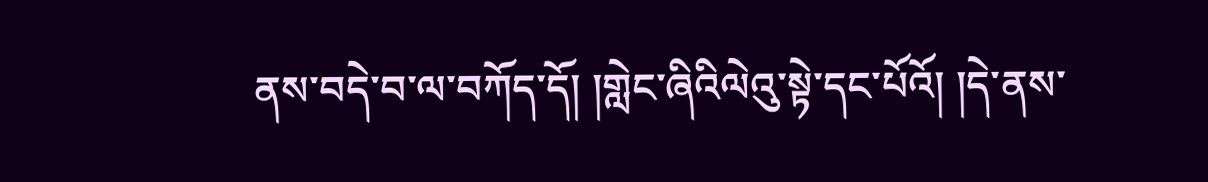ནས་བདེ་བ་ལ་བཀོད་དོ། །གླེང་ཞིའིལེའུ་སྟེ་དང་པོའོ། །དེ་ནས་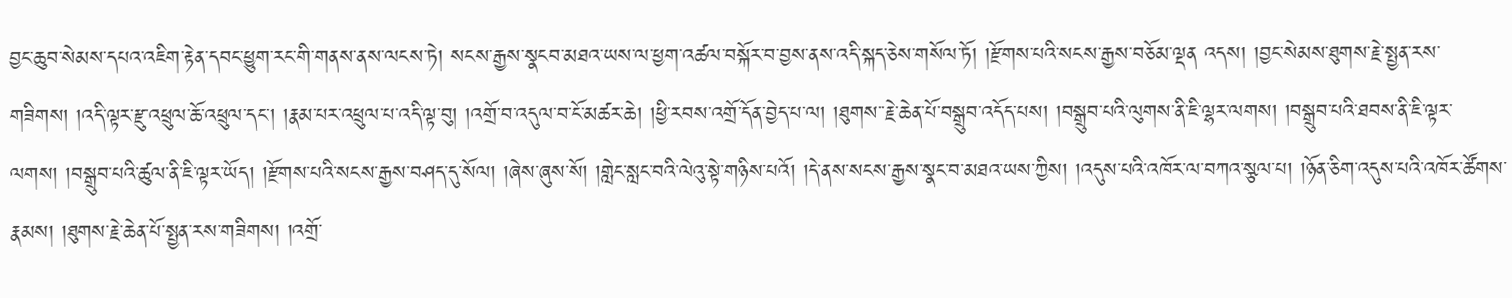བྱང་ཆུབ་སེམས་དཔའ་འཇིག་རྟེན་དབང་ཕྱུག་རང་གི་གནས་ནས་ལངས་ཏེ། སངས་རྒྱས་སྣངབ་མཐའ་ཡས་ལ་ཕྱག་འཚལ་བསྐོར་བ་བྱས་ནས་འདི་སྐད་ཅེས་གསོལ་ཏོ། །རྫོགས་པའི་སངས་རྒྱས་བཅོམ་ལྡན འདས། །བྱང་སེམས་ཐུགས་རྗེ་སྤྱན་རས་གཟིགས། །འདི་ལྟར་རྫུ་འཕྲུལ་ཆོ་འཕྲུལ་དང་། །རྣམ་པར་འཕྲུལ་པ་འདི་ལྟ་བུ། །འགྲོ་བ་འདུལ་བ་ངོ་མཚར་ཆེ། །ཕྱི་རབས་འགྲོ་དོན་བྱེད་པ་ལ། །ཐུགས་་རྗེ་ཆེན་པོ་བསྒྲུབ་འདོད་པས། །བསྒྲུབ་པའི་ལུགས་ནི་ཇི་ལྷར་ལགས། །བསྒྲུབ་པའི་ཐབས་ནི་ཇི་ལྟར་ལགས། །བསྒྲུབ་པའི་ཚུལ་ནི་ཇི་ལྟར་ཡོད། །རྫོགས་པའི་སངས་རྒྱས་བཤད་དུ་སོལ། །ཞེས་ཞུས་སོ། །གླེང་སླང་བའི་ལེའུ་སྟེ་གཉིས་པའོ། །དེ་ནས་སངས་རྒྱས་སྣང་བ་མཐའ་ཡས་ཀྱིས། །འདུས་པའི་འཁོར་ལ་བཀའ་སྩལ་པ། །ཉོན་ཅིག་འདུས་པའི་འཁོར་ཚོགས་རྣམས། །ཐུགས་རྗེ་ཆེན་པོ་སྤྱན་རས་གཟིགས། །འགྲོ་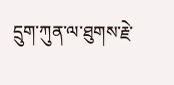དྲུག་ཀུན་ལ་ཐུགས་རྗེ་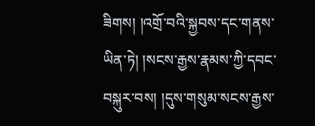ཟིགས། །འགྲོ་བའི་སྐྱབས་དང་གནས་ཡིན་ཏེ། །སངས་རྒྱས་རྣམས་ཀྱི་དབང་བསྐུར་བས། །དུས་གསུམ་སངས་རྒྱས་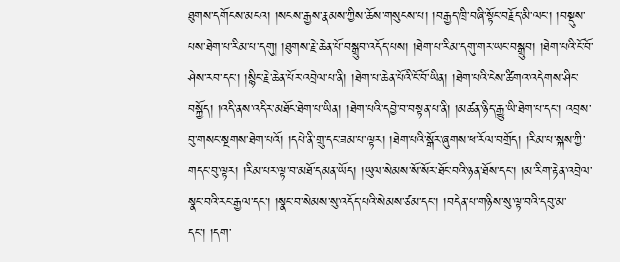ཐུགས་དགོངས་མངའ། །སངས་རྒྱས་རྣམས་ཀྱིས་ཆོས་གསུངས་པ། །བརྒྱད་ཁྲི་བཞི་སྟོང་བརྗོད་མི་ལང་། །བསྡུས་པས་ཐེག་པ་རིམ་པ་དགུ། །ཐུགས་རྗེ་ཆེན་པོ་བསྒྲུབ་འདོད་པས། །ཐེག་པ་རིམ་དགུ་གར་ཡང་བསྒྲུབ། །ཐེག་པའི་ངོ་བོ་ཤེས་རབ་དང་། །སྙིང་རྗེ་ཆེན་པོར་འབྲེལ་པ་ནི། །ཐེག་པ་ཆེན་པོའི་ངོ་བོ་ཡིན། །ཐེག་པའི་ངེས་ཚིགའ་འདེགས་ཤིང་བསྐྱོད། །འདི་ནས་འདིར་མཐོང་ཐེག་པ་ཡིན། །ཐེག་པའི་དབྱེ་བ་བསྟན་པ་ནི། །མཚན་ཉིད་རྒྱུ་ཡི་ཐེག་པ་དང་། འབྲས་བུ་གསང་སྔགས་ཐེག་པའོ། །དཔེ་ནི་གྲུ་དང་ཟམ་པ་ལྟར། །ཐེག་པའི་སྒོར་ཞུགས་ཕ་རོལ་བགྲོད། །རིམ་པ་སྐས་ཀྱི་གདང་བུ་ལྟར། །རིམ་པར་ལྟ་བ་མཐོ་དམན་ཡོད། །ཡུལ་སེམས་སོ་སོར་ཐོང་བའི་ཉན་ཐོས་དང་། །མ་རིག་རྟེན་འབྲེལ་སྣང་བའི་རང་རྒྱལ་དང་། །སྣང་བ་སེམས་སུ་འདོད་པའི་སེམས་ཙམ་དང་། །བདེན་པ་གཉིས་སུ་ལྟ་བའི་དབུ་མ་དང་། །དག་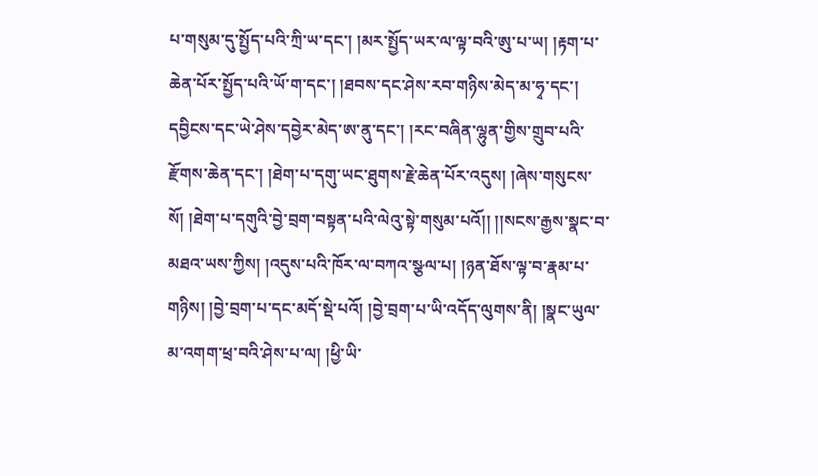པ་གསུམ་དུ་སྤྱོད་པའི་ཀྲི་ཡ་དང་། །མར་སྤྱོད་ཡར་ལ་ལྟ་བའི་ཨུ་པ་ཡ། །རྟག་པ་ཆེན་པོར་སྤྱོད་པའི་ཡོ་ག་དང་། །ཐབས་དང་ཤེས་རབ་གཉིས་མེད་མ་ཧྭ་དང་། དབྱིངས་དང་ཡེ་ཤེས་དབྱེར་མེད་ཨ་ནུ་དང་། །རང་བཞིན་ལྷུན་གྱིས་གྲུབ་པའི་རྫོགས་ཆེན་དང་། །ཐེག་པ་དགུ་ཡང་ཐུགས་རྗེ་ཆེན་པོར་འདུས། །ཞེས་གསུངས་སོ། །ཐེག་པ་དགུའི་བྱེ་བྲག་བསྟན་པའི་ལེའུ་སྟེ་གསུམ་པའོ།། །།སངས་རྒྱས་སྣང་བ་མཐའ་ཡས་ཀྱིས། །འདུས་པའི་ཁོར་ལ་བཀའ་སྩལ་པ། །ཉན་ཐོས་ལྟ་བ་རྣམ་པ་གཉིས། །བྱེ་བྲག་པ་དང་མདོ་སྡེ་པའོ། །བྱེ་བྲག་པ་ཡི་འདོད་ལུགས་ནི། །སྣང་ཡུལ་མ་འགག་ཕྲ་བའི་ཤེས་པ་ལ། །ཕྱི་ཡི་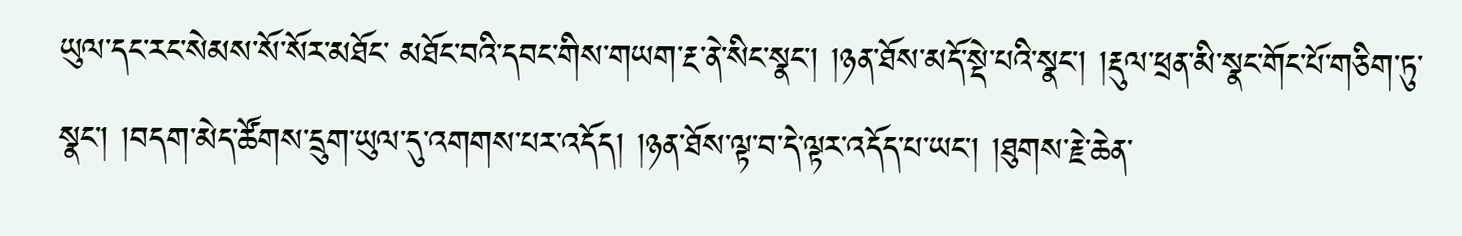ཡུལ་དང་རང་སེམས་སོ་སོར་མཐོང་ མཐོང་བའི་དབང་གིས་གཡག་རྔ་ནེ་སིང་སྣང་། །ཉན་ཐོས་མདོ་སྡེ་པའི་སྣང་། །རྡུལ་ཕྲན་མི་སྣང་གོང་པོ་གཅིག་ཏུ་སྣང་། །བདག་མེད་ཚོགས་དྲུག་ཡུལ་དུ་འགགས་པར་འདོད། །ཉན་ཐོས་ལྟ་བ་དེ་ལྟར་འདོད་པ་ཡང་། །ཐུགས་རྗེ་ཆེན་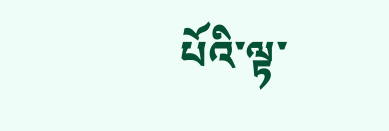པོའི་ལྟ་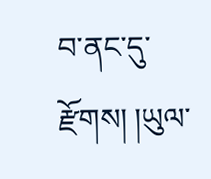བ་ནང་དུ་རྫོགས། །ཡུལ་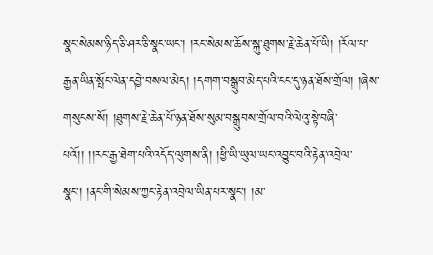སྣང་སེམས་ཉིད་ཅི་ཤར་ཅི་སྣང་ཡང་། །རང་སེམས་ཆོས་སྐུ་ཐུགས་རྗེ་ཆེན་པོ་ཡི། །རོལ་པ་རྒྱན་ཡིན་སྤོང་ལེན་དབྱེ་བསལ་མེད། །དགག་བསྒྲུབ་མེད་པའི་ངང་དུ་ཉན་ཐོས་གྲོལ། །ཞེས་གསུངས་སོ། །ཐུགས་རྗེ་ཆེན་པོ་ཉན་ཐོས་སུམ་བསྒྲུབས་གྲོལ་བའི་ལེའུ་སྟེ་བཞི་པའོ།། །།རང་རྒྱ་ཐེག་པའི་འདོད་ལུགས་ནི། །ཕྱི་ཡི་ཡུལ་ཡང་འབྱུང་བའི་རྟེན་འབྲེལ་སྣང་། །ནང་གི་སེམས་ཀྱང་རྟེན་འབྲེལ་ཡིན་པར་སྣང་། །མ་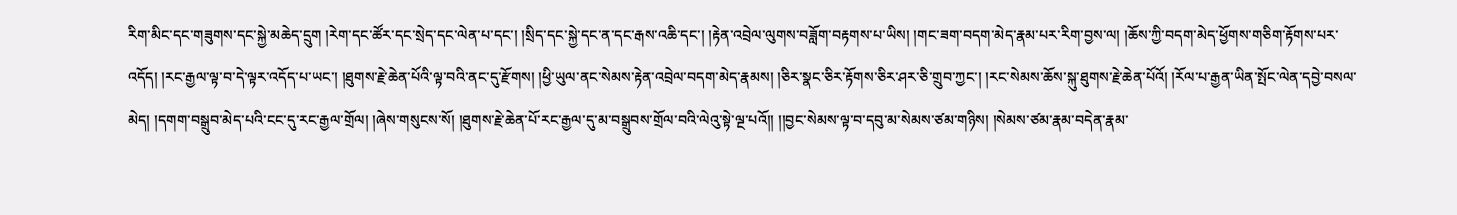རིག་མིང་དང་གཟུགས་དང་སྐྱེ་མཆེད་དྲུག །རེག་དང་ཚོར་དང་སྲེད་དང་ལེན་པ་དང་། །སྲིད་དང་སྐྱེ་དང་ན་དང་རྒས་འཆི་དང་། །རྟེན་འབྲེལ་ལུགས་བཟློག་བརྟགས་པ་ཡིས། །གང་ཟག་བདག་མེད་རྣམ་པར་རིག་བྱས་ལ། །ཆོས་ཀྱི་བདག་མེད་ཕྱོགས་གཅིག་རྟོགས་པར་འདོད། །རང་རྒྱལ་ལྟ་བ་དེ་ལྟར་འདོད་པ་ཡང་། །ཐུགས་རྗེ་ཆེན་པོའི་ལྟ་བའི་ནང་དུ་རྫོགས། །ཕྱི་ཡུལ་ནང་སེམས་རྟེན་འབྲེལ་བདག་མེད་རྣམས། །ཅིར་སྣང་ཅིར་རྟོགས་ཅིར་ཤར་ཅི་གྲུབ་ཀྱང་། །རང་སེམས་ཆོས་སྐུ་ཐུགས་རྗེ་ཆེན་པོའོ། །རོལ་པ་རྒྱན་ཡིན་སྤོང་ལེན་དབྱེ་བསལ་མེད། །དགག་བསྒྲུབ་མེད་པའི་ངང་དུ་རང་རྒྱལ་གྲོལ། །ཞེས་གསུངས་སོ། །ཐུགས་རྗེ་ཆེན་པོ་རང་རྒྱལ་དུ་མ་བསྒྲུབས་གྲོལ་བའི་ལེའུ་སྟེ་ལྔ་པའོ།། །།བྱང་སེམས་ལྟ་བ་དབུ་མ་སེམས་ཙམ་གཉིས། །སེམས་ཙམ་རྣམ་བདེན་རྣམ་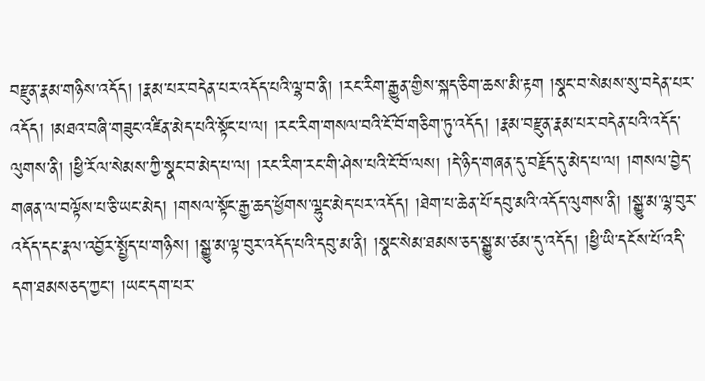བརྫུན་རྣམ་གཉིས་འདོད། །རྣམ་པར་བདེན་པར་འདོད་པའི་ལྷ་བ་ནི། །རང་རིག་རྒྱུན་གྱིས་སྐད་ཅིག་ཆས་མི་རྟག །སྣང་བ་སེམས་སུ་བདེན་པར་འདོད། །མཐའ་བཞི་གཟུང་འཛིན་མེད་པའི་སྟོང་པ་ལ། །རང་རིག་གསལ་བའི་ངོ་བོ་གཅིག་ཏུ་འདོད། །རྣམ་བརྫུན་རྣམ་པར་བདེན་པའི་འདོད་ལུགས་ནི། །ཕྱི་རོལ་སེམས་ཀྱི་སྣང་བ་མེད་པ་ལ། །རང་རིག་རང་གི་ཤེས་པའི་ངོ་བོ་ལས། །དེ་ཉིད་གཞན་དུ་བརྗོད་དུ་མེད་པ་ལ། །གསལ་བྱེད་གཞན་ལ་བལྟོས་པ་ཅི་ཡང་མེད། །གསལ་སྟོང་རྒྱ་ཆད་ཕྱོགས་ལྷུང་མེད་པར་འདོད། །ཐེག་པ་ཆེན་པོ་དབུ་མའི་འདོད་ལུགས་ནི། །སྒྱུ་མ་ལྷ་བུར་འདོད་དང་རྣལ་འབྱོར་སྤྱོད་པ་གཉིས། །སྒྱུ་མ་ལྟ་བུར་འདོད་པའི་དབུ་མ་ནི། །སྣང་སེམ་ཐམས་ཅད་སྒྱུ་མ་ཙམ་དུ་འདོད། །ཕྱི་ཡི་དངོས་པོ་འདི་དག་ཐམསཅད་ཀྱང་། །ཡང་དག་པར་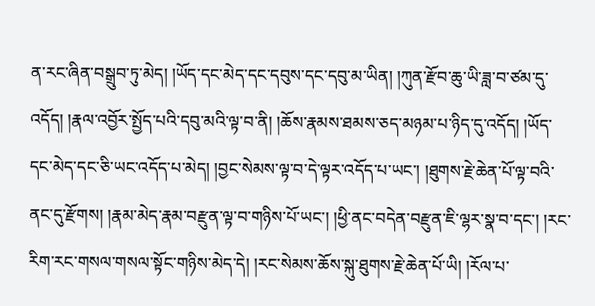ན་རང་ཞིན་བསྒྲུབ་ཏུ་མེད། །ཡོད་དང་མེད་དང་དབུས་དང་དབུ་མ་ཡིན། །ཀུན་རྫོབ་ཆུ་ཡི་ཟླ་བ་ཙམ་དུ་འདོད། །རྣལ་འབྱོར་སྤྱོད་པའི་དབུ་མའི་ལྟ་བ་ནི། །ཆོས་རྣམས་ཐམས་ཅད་མཉམ་པ་ཉིད་དུ་འདོད། །ཡོད་དང་མེད་དང་ཅི་ཡང་འདོད་པ་མེད། །བྱང་སེམས་ལྟ་བ་དེ་ལྟར་འདོད་པ་ཡང་། །ཐུགས་རྗེ་ཆེན་པོ་ལྟ་བའི་ནང་དུ་རྫོགས། །རྣམ་མེད་རྣམ་བརྫུན་ལྟ་བ་གཉིས་པོ་ཡང་། །ཕྱི་ནང་བདེན་བརྫུན་ཇི་ལྷར་སྣ་བ་དང་། །རང་རིག་རང་གསལ་གསལ་སྟོང་གཉིས་མེད་དེ། །རང་སེམས་ཆོས་སྐུ་ཐུགས་རྗེ་ཆེན་པོ་ཡི། །རོལ་པ་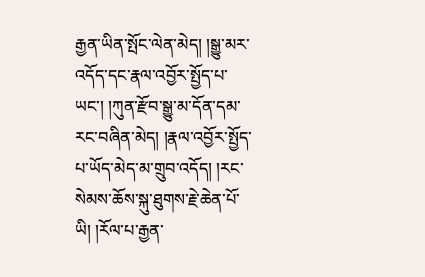རྒྱན་ཡིན་སྤོང་ལེན་མེད། །སྒྱུ་མར་འདོད་དང་རྣལ་འབྱོར་སྤྱོད་པ་ཡང་། །ཀུན་རྫོབ་སྒྱུ་མ་དོན་དམ་རང་བཞིན་མེད། །རྣལ་འབྱོར་སྤྱོད་པ་ཡོད་མེད་མ་གྲུབ་འདོད། །རང་སེམས་ཆོས་སྐུ་ཐུགས་རྗེ་ཆེན་པོ་ཡི། །རོལ་པ་རྒྱན་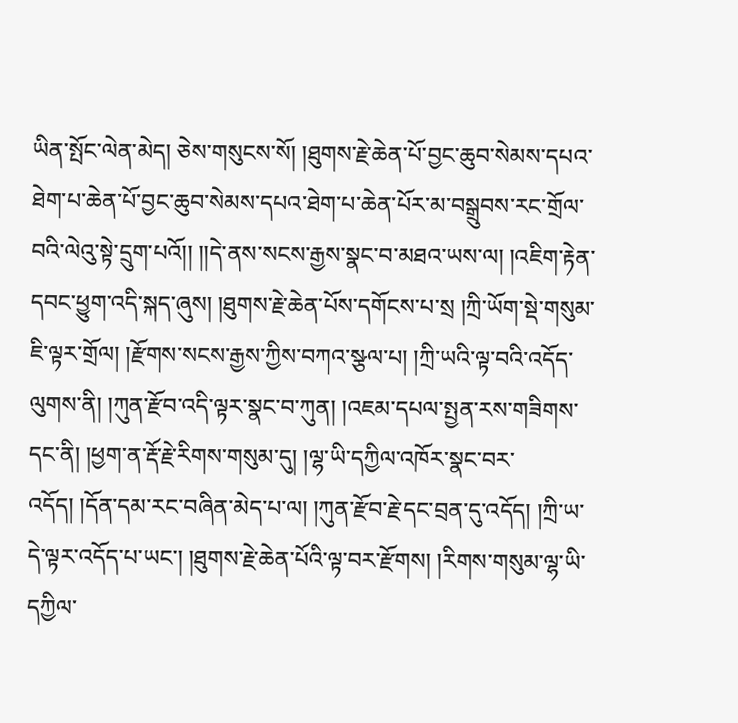ཡིན་སྤོང་ལེན་མེད། ཅེས་གསུངས་སོ། །ཐུགས་རྗེ་ཆེན་པོ་བྱང་ཆུབ་སེམས་དཔའ་ཐེག་པ་ཆེན་པོ་བྱང་ཆུབ་སེམས་དཔའ་ཐེག་པ་ཆེན་པོར་མ་བསྒྲུབས་རང་གྲོལ་བའི་ལེའུ་སྟེ་དྲུག་པའོ།། །།དེ་ནས་སངས་རྒྱས་སྣང་བ་མཐའ་ཡས་ལ། །འཇིག་རྟེན་དབང་ཕྱུག་འདི་སྐད་ཞུས། །ཐུགས་རྗེ་ཆེན་པོས་དགོངས་པ་སྲ །ཀྲི་ཡོག་སྡེ་གསུམ་ཇི་ལྟར་གྲོལ། །རྫོགས་སངས་རྒྱས་ཀྱིས་བཀའ་སྩལ་པ། །ཀྲི་ཡའི་ལྟ་བའི་འདོད་ལུགས་ནི། །ཀུན་རྫོབ་འདི་ལྟར་སྣང་བ་ཀུན། །འཇམ་དཔལ་སྤྱན་རས་གཟིགས་དང་ནི། །ཕྱག་ན་རྡོ་རྗེ་རིགས་གསུམ་དུ། །ལྷ་ཡི་དཀྱིལ་འཁོར་སྣང་བར་འདོད། །དོན་དམ་རང་བཞིན་མེད་པ་ལ། །ཀུན་རྫོབ་རྗེ་དང་བྲན་དུ་འདོད། །ཀྲི་ཡ་དེ་ལྟར་འདོད་པ་ཡང་། །ཐུགས་རྗེ་ཆེན་པོའི་ལྟ་བར་རྫོགས། །རིགས་གསུམ་ལྷ་ཡི་དཀྱིལ་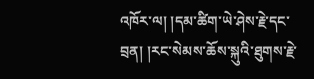འཁོར་ལ། །དམ་ཚིག་ཡེ་ཤེས་རྗེ་དང་བྲན། །རང་སེམས་ཆོས་སྐུའི་ཐུགས་རྗེ་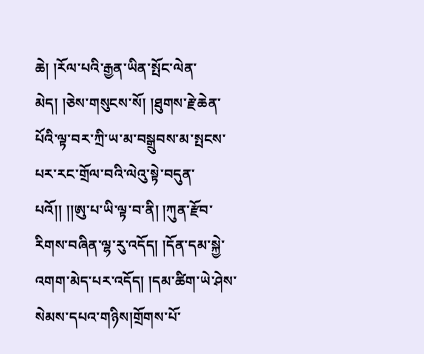ཆེ། །རོལ་པའི་རྒྱན་ཡིན་སྤོང་ལེན་མེད། །ཅེས་གསུངས་སོ། །ཐུགས་རྗེ་ཆེན་པོའི་ལྟ་བར་ཀྲི་ཡ་མ་བསྒྲུབས་མ་སྤངས་པར་རང་གྲོལ་བའི་ལེའུ་སྟེ་བདུན་པའོ།། །།ཨུ་པ་ཡི་ལྟ་བ་ནི། །ཀུན་རྫོབ་རིགས་བཞིན་ལྷ་རུ་འདོད། །དོན་དམ་སྐྱེ་འགག་མེད་པར་འདོད། །དམ་ཚིག་ཡེ་ཤེས་སེམས་དཔའ་གཉིས།གྲོགས་པོ་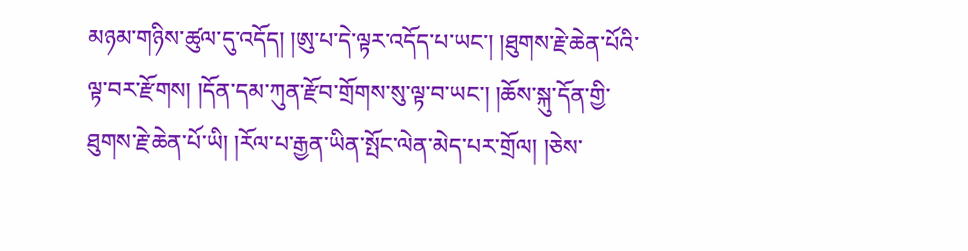མཉམ་གཉིས་ཚུལ་དུ་འདོད། །ཨུ་པ་དེ་ལྟར་འདོད་པ་ཡང་། །ཐུགས་རྗེ་ཆེན་པོའི་ལྟ་བར་རྫོགས། །དོན་དམ་ཀུན་རྫོབ་གྲོགས་སུ་ལྟ་བ་ཡང་། །ཆོས་སྐུ་དོན་གྱི་ཐུགས་རྗེ་ཆེན་པོ་ཡི། །རོལ་པ་རྒྱན་ཡིན་སྤོང་ལེན་མེད་པར་གྲོལ། །ཅེས་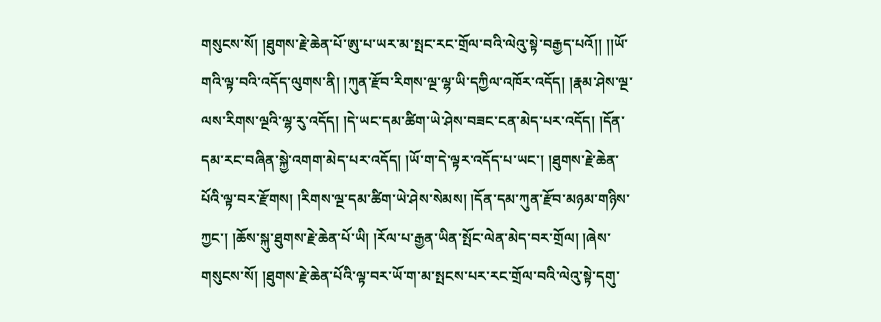གསུངས་སོ། །ཐུགས་རྗེ་ཆེན་པོ་ཨུ་པ་ཡར་མ་སྤང་རང་གྲོལ་བའི་ལེའུ་སྟེ་བརྒྱད་པའོ།། །།ཡོ་གའི་ལྟ་བའི་འདོད་ལུགས་ནི། །ཀུན་རྫོབ་རིགས་ལྔ་ལྷ་ཡི་དཀྱིལ་འཁོར་འདོད། །རྣམ་ཤེས་ལྔ་ལས་རིགས་ལྔའི་ལྷ་རུ་འདོད། །དེ་ཡང་དམ་ཚིག་ཡེ་ཤེས་བཟང་ངན་མེད་པར་འདོད། །དོན་དམ་རང་བཞིན་སྐྱེ་འགག་མེད་པར་འདོད། །ཡོ་ག་དེ་ལྟར་འདོད་པ་ཡང་། །ཐུགས་རྗེ་ཆེན་པོའི་ལྟ་བར་རྫོགས། །རིགས་ལྔ་དམ་ཚིག་ཡེ་ཤེས་སེམས། །དོན་དམ་ཀུན་རྫོབ་མཉམ་གཉིས་ཀྱང་། །ཆོས་སྐུ་ཐུགས་རྗེ་ཆེན་པོ་ཡི། །རོལ་པ་རྒྱན་ཡིན་སྤོང་ལེན་མེད་བར་གྲོལ། །ཞེས་གསུངས་སོ། །ཐུགས་རྗེ་ཆེན་པོའི་ལྟ་བར་ཡོ་ག་མ་སྤངས་པར་རང་གྲོལ་བའི་ལེའུ་སྟེ་དགུ་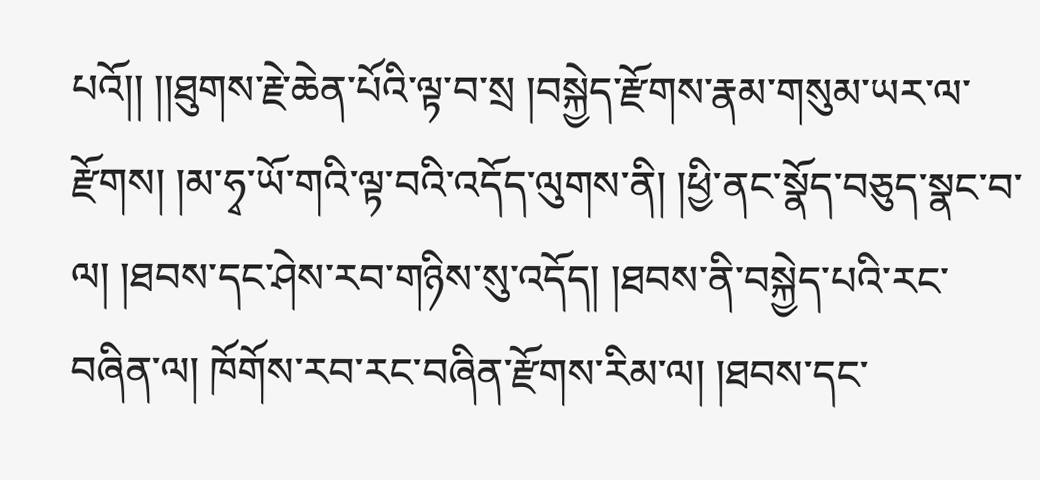པའོ།། །།ཐུགས་རྗེ་ཆེན་པོའི་ལྟ་བ་སྲ །བསྐྱེད་རྫོགས་རྣམ་གསུམ་ཡར་ལ་རྫོགས། །མ་ཧྭ་ཡོ་གའི་ལྟ་བའི་འདོད་ལུགས་ནི། །ཕྱི་ནང་སྣོད་བཅུད་སྣང་བ་ལ། །ཐབས་དང་ཤེས་རབ་གཉིས་སུ་འདོད། །ཐབས་ནི་བསྐྱེད་པའི་རང་བཞིན་ལ། ཁོགོས་རབ་རང་བཞིན་རྫོགས་རིམ་ལ། །ཐབས་དང་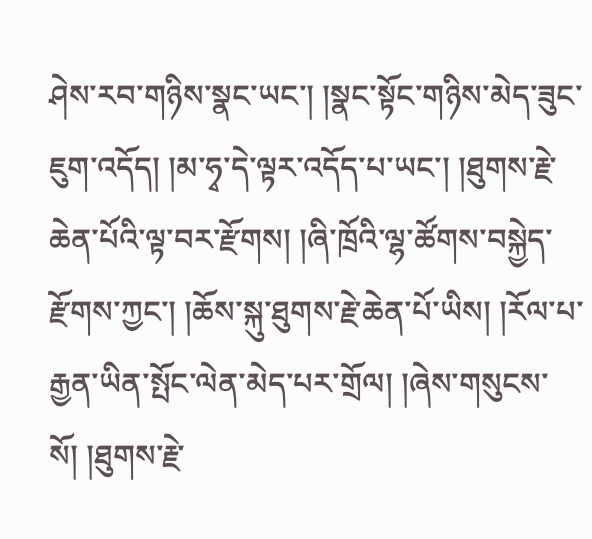ཤེས་རབ་གཉིས་སྣང་ཡང་། །སྣང་སྟོང་གཉིས་མེད་ཟུང་ཇུག་འདོད། །མ་ཧྭ་དེ་ལྟར་འདོད་པ་ཡང་། །ཐུགས་རྗེ་ཆེན་པོའི་ལྟ་བར་རྫོགས། །ཞི་ཁྲོའི་ལྷ་ཚོགས་བསྐྱེད་རྫོགས་ཀྱང་། །ཆོས་སྐུ་ཐུགས་རྗེ་ཆེན་པོ་ཡིས། །རོལ་པ་རྒྱན་ཡིན་སྤོང་ལེན་མེད་པར་གྲོལ། །ཞེས་གསུངས་སོ། །ཐུགས་རྗེ་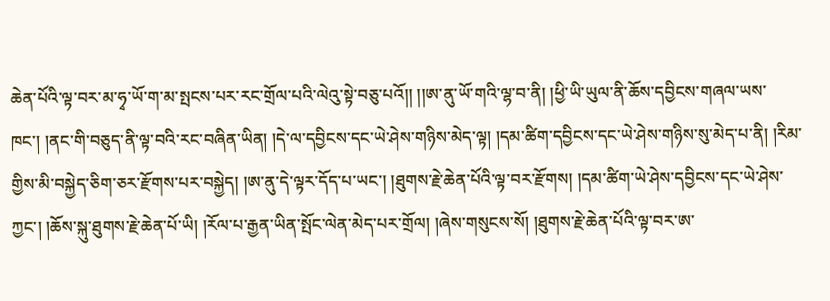ཆེན་པོའི་ལྟ་བར་མ་ཧྭ་ཡོ་ག་མ་སྤངས་པར་རང་གྲོལ་པའི་ལེའུ་སྟེ་བཅུ་པའོ།། །།ཨ་ནུ་ཡོ་གའི་ལྷ་བ་ནི། །ཕྱི་ཡི་ཡུལ་ནི་ཆོས་དབྱིངས་གཞལ་ཡས་ཁང་། །ནང་གི་བཅུད་ནི་ལྟ་བའི་རང་བཞིན་ཡིན། །དེ་ལ་དབྱིངས་དང་ཡེ་ཤེས་གཉིས་མེད་ལྟ། །དམ་ཚིག་དབྱིངས་དང་ཡེ་ཤེས་གཉིས་སུ་མེད་པ་ནི། །རིམ་གྱིས་མི་བསྐྱེད་ཅིག་ཅར་རྫོགས་པར་བསྐྱེད། །ཨ་ནུ་དེ་ལྟར་དོད་པ་ཡང་། །ཐུགས་རྗེ་ཆེན་པོའི་ལྟ་བར་རྫོགས། །དམ་ཚིག་ཡེ་ཤེས་དབྱིངས་དང་ཡེ་ཤེས་ཀྱང་། །ཆོས་སྐུ་ཐུགས་རྗེ་ཆེན་པོ་ཡི། །རོལ་པ་རྒྱན་ཡིན་སྤོང་ལེན་མེད་པར་གྲོལ། །ཞེས་གསུངས་སོ། །ཐུགས་རྗེ་ཆེན་པོའི་ལྟ་བར་ཨ་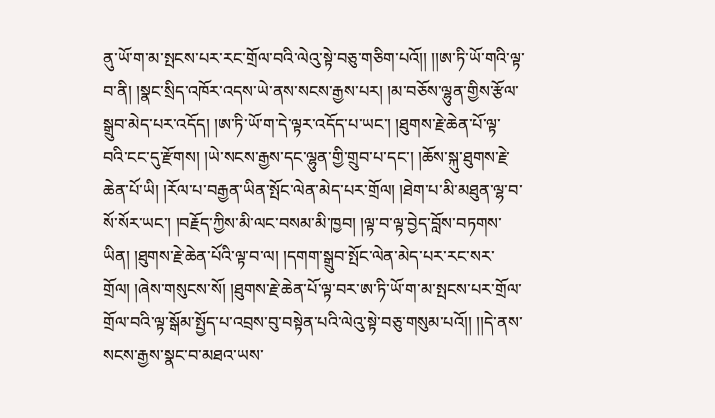ནུ་ཡོ་ག་མ་སྤངས་པར་རང་གྲོལ་བའི་ལེའུ་སྟེ་བཅུ་གཅིག་པའོ།། །།ཨ་ཏི་ཡོ་གའི་ལྟ་བ་ནི། །སྣང་སྲིད་འཁོར་འདས་ཡེ་ནས་སངས་རྒྱས་པར། །མ་བཅོས་ལྷུན་གྱིས་རྩོལ་སྒྲུབ་མེད་པར་འདོད། །ཨ་ཏི་ཡོ་ག་དེ་ལྟར་འདོད་པ་ཡང་། །ཐུགས་རྗེ་ཆེན་པོ་ལྟ་བའི་ངང་དུ་རྫོགས། །ཡེ་སངས་རྒྱས་དང་ལྷུན་གྱི་གྲུབ་པ་དང་། །ཆོས་སྐུ་ཐུགས་རྗེ་ཆེན་པོ་ཡི། །རོལ་པ་བརྒྱན་ཡིན་སྤོང་ལེན་མེད་པར་གྲོལ། །ཐེག་པ་མི་མཐུན་ལྷ་བ་སོ་སོར་ཡང་། །བརྗོད་ཀྱིས་མི་ལང་བསམ་མི་ཁྱབ། །ལྟ་བ་ལྟ་བྱེད་བློས་བཏགས་ཡིན། །ཐུགས་རྗེ་ཆེན་པོའི་ལྟ་བ་ལ། །དགག་སྒྲུབ་སྤོང་ལེན་མེད་པར་རང་སར་གྲོལ། །ཞེས་གསུངས་སོ། །ཐུགས་རྗེ་ཆེན་པོ་ལྟ་བར་ཨ་ཏི་ཡོ་ག་མ་སྤངས་པར་གྲོལ་གྲོལ་བའི་ལྟ་སྒོམ་སྤྱོད་པ་འབྲས་བུ་བསྟེན་པའི་ལེའུ་སྟེ་བཅུ་གསུམ་པའོ།། །།དེ་ནས་སངས་རྒྱས་སྣང་བ་མཐའ་ཡས་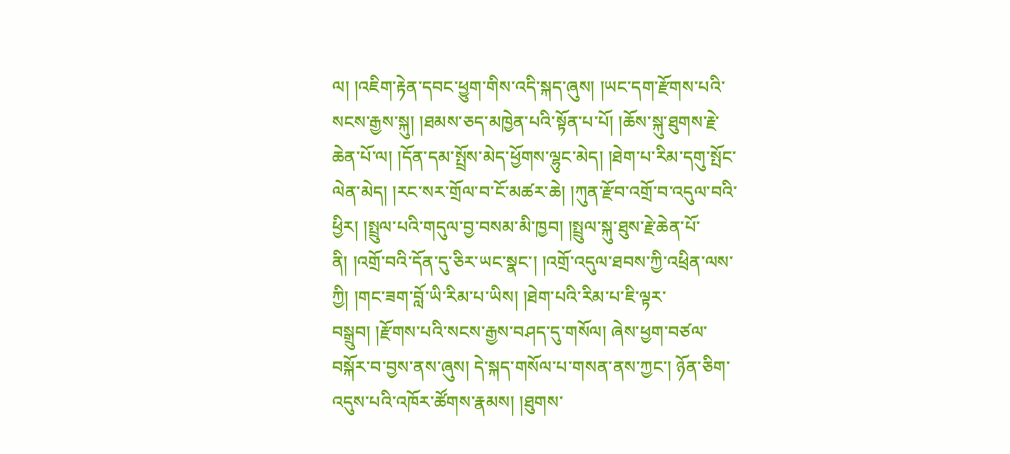ལ། །འཇིག་རྟེན་དབང་ཕྱུག་གིས་འདི་སྐད་ཞུས། །ཡང་དག་རྫོགས་པའི་སངས་རྒྱས་སྐུ། །ཐམས་ཅད་མཁྱེན་པའི་སྟོན་པ་པོ། །ཆོས་སྐུ་ཐུགས་རྗེ་ཆེན་པོ་ལ། །དོན་དམ་སྤྲོས་མེད་ཕྱོགས་ལྷུང་མེད། །ཐེག་པ་རིམ་དགུ་སྤོང་ལེན་མེད། །རང་སར་གྲོལ་བ་ངོ་མཚར་ཆེ། །ཀུན་རྫོབ་འགྲོ་བ་འདུལ་བའི་ཕྱིར། །སྤྲུལ་པའི་གདུལ་བྱ་བསམ་མི་ཁྱབ། །སྤྲུལ་སྐུ་ཐུས་རྗེ་ཆེན་པོ་ནི། །འགྲོ་བའི་དོན་དུ་ཅིར་ཡང་སྣང་། །འགྲོ་འདུལ་ཐབས་ཀྱི་འཕྲིན་ལས་ཀྱི། །གང་ཟག་བློ་ཡི་རིམ་པ་ཡིས། །ཐེག་པའི་རིམ་པ་ཇི་ལྟར་བསྒྲུབ། །རྫོགས་པའི་སངས་རྒྱས་བཤད་དུ་གསོལ། ཞེས་ཕྱག་བཙལ་བསྐོར་བ་བྱས་ནས་ཞུས། དེ་སྐད་གསོལ་པ་གསན་ནས་ཀྱང་། ཉོན་ཅིག་འདུས་པའི་འཁོར་ཚོགས་རྣམས། །ཐུགས་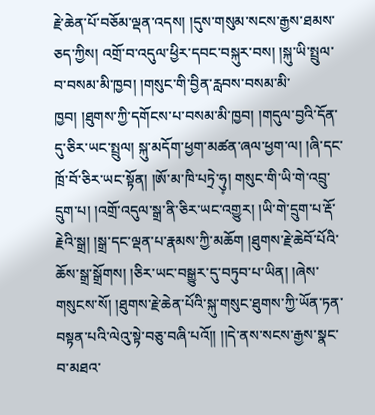རྗེ་ཆེན་པོ་བཅོམ་ལྡན་འདས། །དུས་གསུམ་སངས་རྒྱས་ཐམས་ཅད་ཀྱིས། འགྲོ་བ་འདུལ་ཕྱིར་དབང་བསྐུར་བས། །སྐུ་ཡི་སྤྲུལ་བ་བསམ་མི་ཁྱབ། །གསུང་གི་བྱིན་རླབས་བསམ་མི་ཁྱབ། །ཐུགས་ཀྱི་དགོངས་པ་བསམ་མི་ཁྱབ། །གདུལ་བྱའི་དོན་དུ་ཅིར་ཡང་སྤྲུལ། སྐུ་མདོག་ཕྱག་མཚན་ཞལ་ཕྱག་ལ། །ཞི་དང་ཁྲོ་བོ་ཅིར་ཡང་སྟོན། །ཨོ་མ་ཁི་པཏྲེ་ཧུ༷། གསུང་གི་ཡི་གེ་འབྲུ་དྲུག་པ། །འགྲོ་འདུལ་སྒྲ་ནི་ཅིར་ཡང་འགྱུར། །ཡི་གེ་དྲུག་པ་རྡོ་རྗེའི་སྒྲ། །སྒྲ་དང་ལྡན་པ་རྣམས་ཀྱི་མཆོག །ཐུགས་རྗེ་ཆེབོ་པོའི་ཆོས་སྒྲ་སྒྲོགས། །ཅིར་ཡང་བསྒྱུར་དུ་བཏུབ་པ་ཡིན། །ཞེས་གསུངས་སོ། །ཐུགས་རྗེ་ཆེན་པོའི་སྐུ་གསུང་ཐུགས་ཀྱི་ཡོན་ཏན་བསྟན་པའི་ལེའུ་སྟེ་བཅུ་བཞི་པའོ།། །།དེ་ནས་སངས་རྒྱས་སྣང་བ་མཐའ་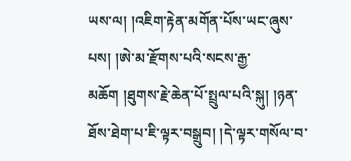ཡས་ལ། །འཇིག་རྟེན་མགོན་པོས་ཡང་ཞུས་པས། །ཨེ་མ་རྫོགས་པའི་སངས་རྒྱ་མཆོག །ཐུགས་རྗེ་ཆེན་པོ་སྤྲུལ་པའི་སྐུ། །ཉན་ཐོས་ཐེག་པ་ཇི་ལྟར་བསྒྲུབ། །དེ་ལྟར་གསོལ་བ་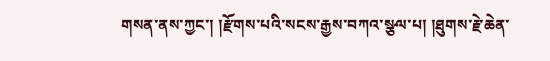གསན་ནས་ཀྱང་། །རྫོགས་པའི་སངས་རྒྱས་བཀའ་སྩལ་པ། །ཐུགས་རྗེ་ཆེན་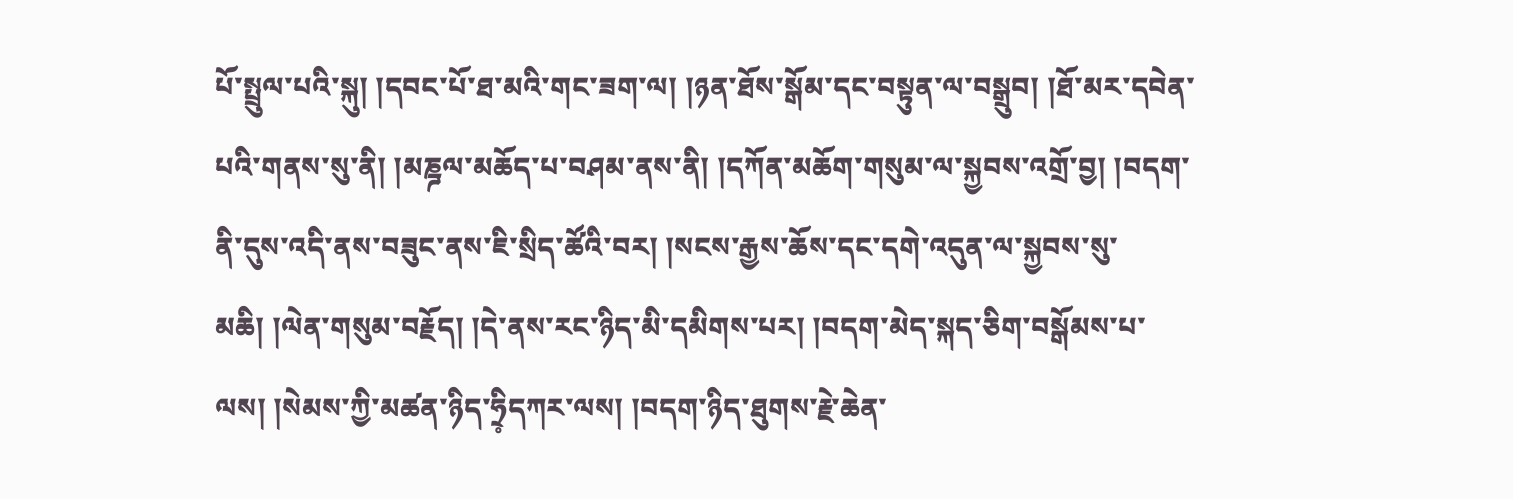པོ་སྤྲུལ་པའི་སྐུ། །དབང་པོ་ཐ་མའི་གང་ཟག་ལ། །ཉན་ཐོས་སྒོམ་དང་བསྟུན་ལ་བསྒྲུབ། །ཐོ་མར་དབེན་པའི་གནས་སུ་ནི། །མཎྜལ་མཆོད་པ་བཤམ་ནས་ནི། །དཀོན་མཆོག་གསུམ་ལ་སྐྱབས་འགྲོ་བྱ། །བདག་ནི་དུས་འདི་ནས་བཟུང་ནས་ཇི་སྲིད་ཚོའི་བར། །སངས་རྒྱས་ཆོས་དང་དགེ་འདུན་ལ་སྐྱབས་སུ་མཆི། །ལེན་གསུམ་བརྗོད། །དེ་ནས་རང་ཉིད་མི་དམིགས་པར། །བདག་མེད་སྐད་ཅིག་བསྒོམས་པ་ལས། །སེམས་ཀྱི་མཚན་ཉིད་ཧྲི༷དཀར་ལས། །བདག་ཉིད་ཐུགས་རྗེ་ཆེན་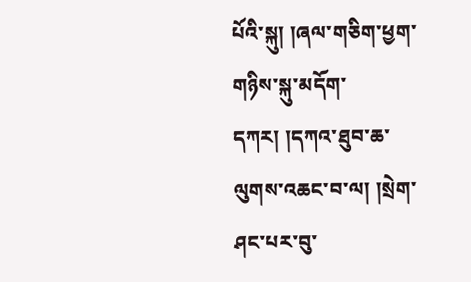པོའི་སྐུ། །ཞལ་གཅིག་ཕྱག་གཉིས་སྐུ་མདོག་དཀར། །དཀའ་ཐུབ་ཆ་ལུགས་འཆང་བ་ལ། །སྲེག་ཤང་པར་བུ་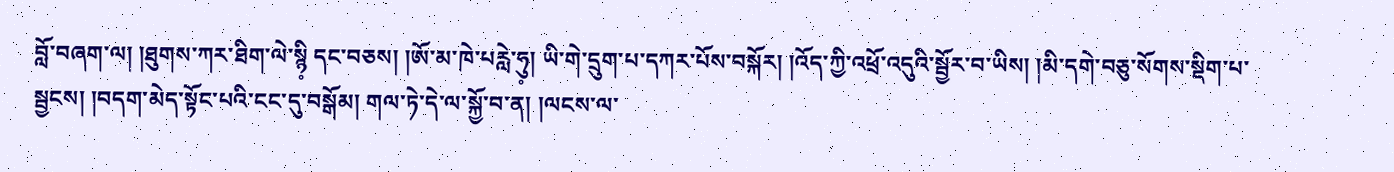བློ་བཞག་ལ། །ཐུགས་ཀར་ཐིག་ལེ་སྙི༷ དང་བཅས། །ཨོ་མ་ཁེ་པརླེ་ཧུ༷། ཡི་གེ་དྲུག་པ་དཀར་པོས་བསྐོར། །འོད་ཀྱི་འཕྲོ་འདུའི་སྦྱོར་བ་ཡིས། །མི་དགེ་བཅུ་སོགས་སྡིག་པ་སྦྱངས། །བདག་མེད་སྟོང་པའི་ངང་དུ་བསྒོམ། གལ་ཏེ་དེ་ལ་སྐྱོ་བ་ན། །ལངས་ལ་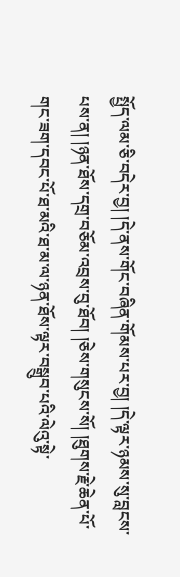སྤྱོད་ལམ་ཅི་བདེར་བྱ། །དེ་ནས་གོང་བཞིན་གོམས་པར་བྱ། །དེ་ལྟར་ཉམས་སུ་བླངས་པས་ན། །ཉན་ཐོས་དགྲ་བཅོམ་འབྲས་བུ་ཐོབ། །ཅེས་གསུངས་སོ། །ཐུགས་རྗེ་ཆེན་པོ་གང་ཟག་དབང་པོ་ཐ་མའི་ཐ་མ་ལ་ཉན་ཐོས་ལྟར་བསྒྲུབ་པའི་ལེའུ་སྟེ་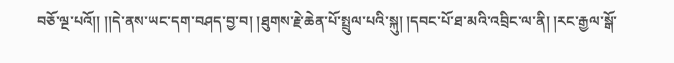བཅོ་ལྔ་པའོ།། །།དེ་ནས་ཡང་དག་བཤད་བྱ་བ། །ཐུགས་རྗེ་ཆེན་པོ་སྤྲུལ་པའི་སྐུ། །དབང་པོ་ཐ་མའི་འབྲིང་ལ་ནི། །རང་རྒྱལ་སྒོ་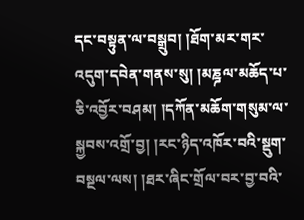དང་བསྟུན་ལ་བསྒྲུབ། །ཐོག་མར་གར་འདུག་དབེན་གནས་སུ། །མཎྜལ་མཆོད་པ་ཅི་འབྱོར་བཤམ། །དཀོན་མཆོག་གསུམ་ལ་སྐྱབས་འགྲོ་བྱ། །རང་ཉིད་འཁོར་བའི་སྡུག་བསྔལ་ལས། །ཐར་ཞིང་གྲོལ་བར་བྱ་བའི་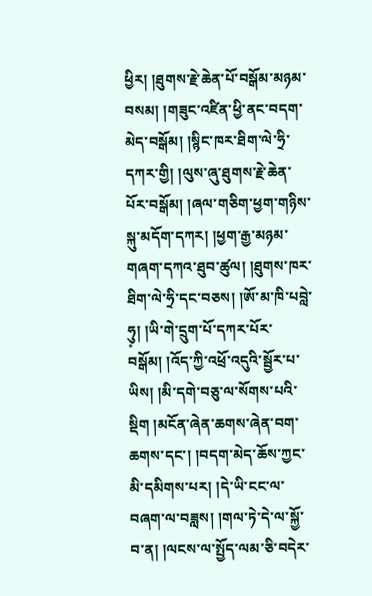ཕྱིར། །ཐུགས་རྗེ་ཆེན་པོ་བསྒོམ་མཉམ་བསམ། །གཟུང་འཛིན་ཕྱི་ནང་བདག་མེད་བསྒོམ། །སྙིང་ཁར་ཐིག་ལེ་ཧྲི་དཀར་གྱི། །ལུས་ཞུ་ཐུགས་རྗེ་ཆེན་པོར་བསྒོམ། །ཞལ་གཅིག་ཕྱག་གཉིས་སྐུ་མདོག་དཀར། །ཕྱག་རྒྱ་མཉམ་གཞག་དཀའ་ཐུབ་ཚུལ། །ཐུགས་ཁར་ཐིག་ལེ་ཧྲི་དང་བཅས། །ཨོ་མ་ཁི་པབླེ་ཧུ༷། །ཡི་གེ་དྲུག་པོ་དཀར་པོར་བསྒོམ། །འོད་ཀྱི་འཕྲོ་འདུའི་སྦྱོར་པ་ཡིས། །མི་དགེ་བཅུ་ལ་སོགས་པའི་སྡིག །མངོན་ཞེན་ཆགས་ཞེན་བག་ཆགས་དང་། །བདག་མེད་ཆོས་ཀྱང་མི་དམིགས་པར། །དེ་ཡི་ངང་ལ་བཞག་ལ་བཟླས། །གལ་ཏེ་དེ་ལ་སྐྱོ་བ་ན། །ལངས་ལ་སྤྱོད་ལམ་ཅི་བདེར་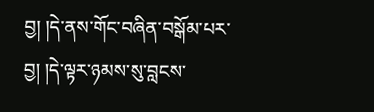བྱ། །དེ་ནས་གོང་བཞིན་བསྒོམ་པར་བྱ། །དེ་ལྟར་ཉམས་སུ་བླངས་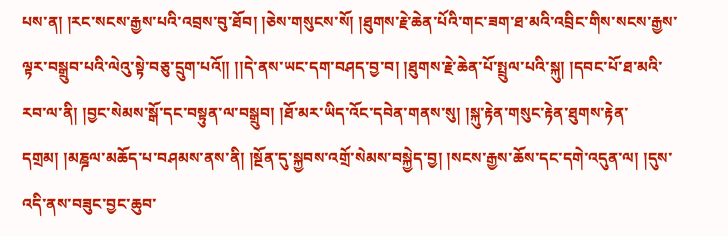པས་ན། །རང་སངས་རྒྱས་པའི་འབྲས་བུ་ཐོབ། །ཅེས་གསུངས་སོ། །ཐུགས་རྗེ་ཆེན་པོའི་གང་ཟག་ཐ་མའི་འབྲིང་གིས་སངས་རྒྱས་ལྟར་བསྒྲུབ་པའི་ལེའུ་སྟེ་བཅུ་དྲུག་པའོ།། །།དེ་ནས་ཡང་དག་བཤད་བྱ་བ། །ཐུགས་རྗེ་ཆེན་པོ་སྤྲུལ་པའི་སྐུ། །དབང་པོ་ཐ་མའི་རབ་ལ་ནི། །བྱང་སེམས་སྒོ་དང་བསྟུན་ལ་བསྒྲུབ། །ཐོ་མར་ཡིད་འོང་དབེན་གནས་སུ། །སྐུ་རྟེན་གསུང་རྟེན་ཐུགས་རྟེན་དགྲམ། །མཎྜལ་མཆོད་པ་བཤམས་ནས་ནི། །སྔོན་དུ་སྐྱབས་འགྲོ་སེམས་བསྐྱེད་བྱ། །སངས་རྒྱས་ཆོས་དང་དགེ་འདུན་ལ། །དུས་འདི་ནས་བཟུང་བྱང་ཆུབ་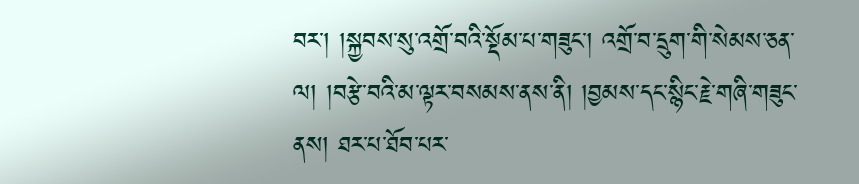བར་། །སྐྱབས་སུ་འགྲོ་བའི་སྡོམ་པ་གཟུང་། འགྲོ་བ་དྲུག་གི་སེམས་ཅན་ལ། །བརྩེ་བའི་མ་ལྟར་བསམས་ནས་ནི། །བྱམས་དང་སྙིང་རྗེ་གཞི་གཟུང་ནས། ཐར་པ་ཐོབ་པར་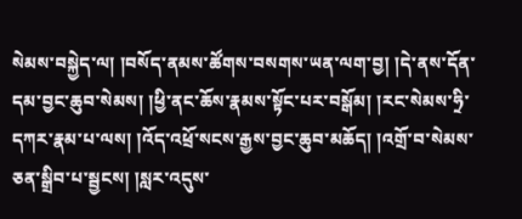སེམས་བསྐྱེད་ལ། །བསོད་ནམས་ཚོགས་བསགས་ཡན་ལག་བྱ། །དེ་ནས་དོན་དམ་བྱང་ཆུབ་སེམས། །ཕྱི་ནང་ཆོས་རྣམས་སྟོང་པར་བསྒོམ། །རང་སེམས་ཧྲི་དཀར་རྣམ་པ་ལས། །འོད་འཕྲོ་སངས་རྒྱས་བྱང་ཆུབ་མཆོད། །འགྲོ་བ་སེམས་ཅན་སྒྲིབ་པ་སྦྱངས། །སླར་འདུས་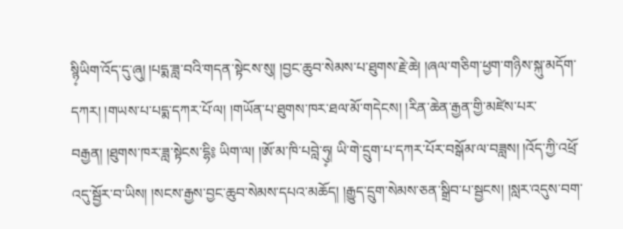སྙི༷ཡིག་འོད་དུ་ཞུ། །པདྨ་ཟླ་བའི་གདན་སྟེངས་སུ། །བྱང་ཆུབ་སེམས་པ་ཐུགས་རྗེ་ཆེ། །ཞལ་གཅིག་ཕྱག་གཉིས་སྐུ་མདོག་དཀར། །གཡས་པ་པདྨ་དཀར་པོ་ལ། །གཡོན་པ་ཐུགས་ཁར་ཐལ་མོ་གདེངས། །རིན་ཆེན་རྒྱན་གྱི་མཛེས་པར་བརྒྱན། །ཐུགས་ཁར་ཟླ་སྟེངས་དྷི༔ ཡིག་ལ། །ཨོ་མ་ཁི་པབླེ་ཧུ༷། ཡི་གེ་དྲུག་པ་དཀར་པོར་བསྒོམ་ལ་བཟླས། །འོད་ཀྱི་འཕྲོ་འདུ་སྦྱོར་བ་ཡིས། །སངས་རྒྱས་བྱང་ཆུབ་སེམས་དཔའ་མཆོད། །རྒྱུད་དྲུག་སེམས་ཅན་སྒྲིབ་པ་སྦྱངས། །སླར་འདུས་བག་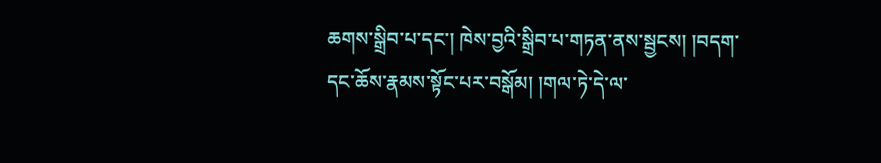ཆགས་སྒྲིབ་པ་དང་། ཁེས་བྱའི་སྒྲིབ་པ་གཏན་ནས་སྦྱངས། །བདག་དང་ཆོས་རྣམས་སྟོང་པར་བསྒོམ། །གལ་ཏེ་དེ་ལ་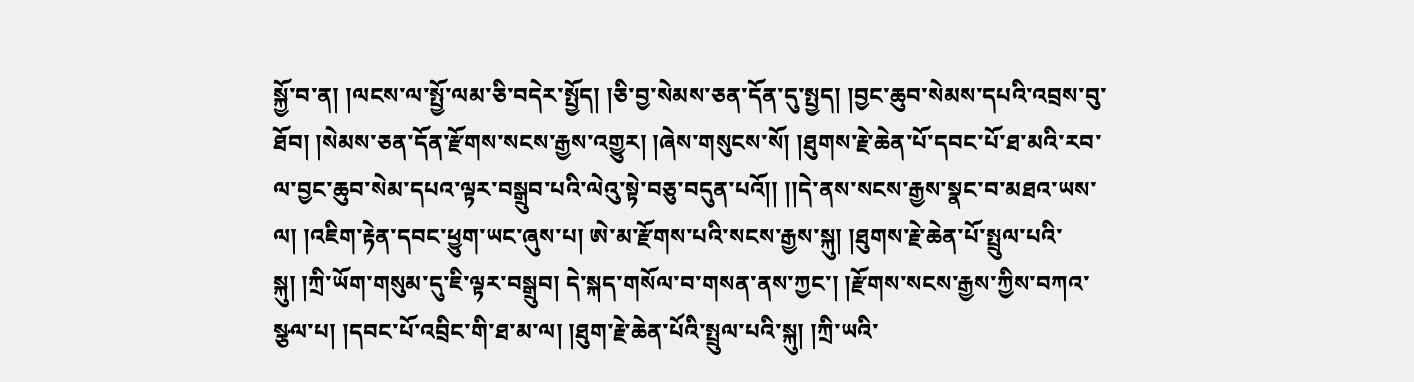སྐྱོ་བ་ན། །ལངས་ལ་སྤྱོ་ལམ་ཅི་བདེར་སྤྱོད། །ཅི་བྱ་སེམས་ཅན་དོན་དུ་སྤྱད། །བྱང་ཆུབ་སེམས་དཔའི་འབྲས་བུ་ཐོབ། །སེམས་ཅན་དོན་རྫོགས་སངས་རྒྱས་འགྱུར། །ཞེས་གསུངས་སོ། །ཐུགས་རྗེ་ཆེན་པོ་དབང་པོ་ཐ་མའི་རབ་ལ་བྱང་ཆུབ་སེམ་དཔའ་ལྟར་བསྒྲུབ་པའི་ལེའུ་སྟེ་བཅུ་བདུན་པའོ།། །།དེ་ནས་སངས་རྒྱས་སྣང་བ་མཐའ་ཡས་ལ། །འཇིག་རྟེན་དབང་ཕྱུག་ཡང་ཞུས་པ། ཨེ་མ་རྫོགས་པའི་སངས་རྒྱས་སྐུ། །ཐུགས་རྗེ་ཆེན་པོ་སྤྲུལ་པའི་སྐུ། །ཀྲི་ཡོག་གསུམ་དུ་ཇི་ལྟར་བསྒྲུབ། དེ་སྐད་གསོལ་བ་གསན་ནས་ཀྱང་། །རྫོགས་སངས་རྒྱས་ཀྱིས་བཀའ་སྩལ་པ། །དབང་པོ་འབྲིང་གི་ཐ་མ་ལ། །ཐུག་རྗེ་ཆེན་པོའི་སྤྲུལ་པའི་སྐུ། །ཀྲི་ཡའི་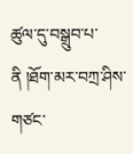ཚུལ་དུ་བསྒྲུབ་པ་ནི །ཐོག་མར་བཀྲ་ཤིས་གཙང་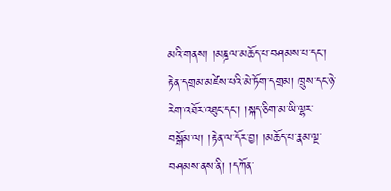མའི་གནས། །མཎྜལ་མཆོད་པ་བཤམས་པ་དང་། རྟེན་དགྲམ་མཛེས་པའི་མེ་ཏོག་དགྲམ། ཁྲུས་དང་ཉེ་རེག་འཐོར་འཐུང་དང་། །སྐད་ཅིག་མ་ཡི་ལྷར་བསྒོམ་ལ། །རྟེན་ལ་དོར་བྱ། །མཆོད་པ་རྣམ་ལྔ་བཤམས་ནས་ནི། །དཀོན་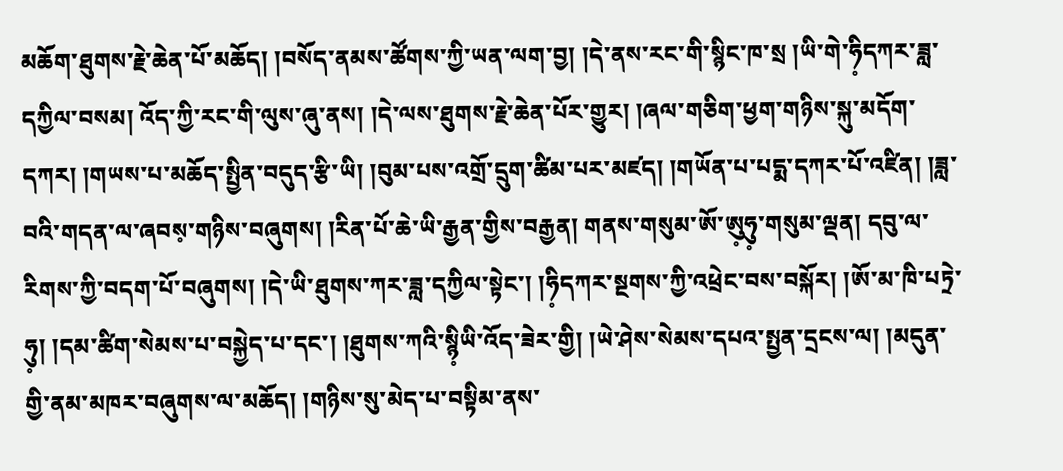མཆོག་ཐུགས་རྗེ་ཆེན་པོ་མཆོད། །བསོད་ནམས་ཚོགས་ཀྱི་ཡན་ལག་བྱ། །དེ་ནས་རང་གི་སྙིང་ཁ་སྲ །ཡི་གེ་ཧི༷དཀར་ཟླ་དཀྱིལ་བསམ། འོད་ཀྱི་རང་གི་ལུས་ཞུ་ནས། །དེ་ལས་ཐུགས་རྗེ་ཆེན་པོར་གྱུར། །ཞལ་གཅིག་ཕྱག་གཉིས་སྐུ་མདོག་དཀར། །གཡས་པ་མཆོད་སྤྱིན་བདུད་རྩི་ཡི། །བུམ་པས་འགྲོ་དྲུག་ཚིམ་པར་མཛད། །གཡོན་པ་པདྨ་དཀར་པོ་འཛིན། །ཟླ་བའི་གདན་ལ་ཞབས༷་གཉིས་བཞུགས། །རིན་པོ་ཆེ་ཡི་རྒྱན་གྱིས་བརྒྱན། གནས་གསུམ་ཨོ་ཨུ༷ཧུ༷་གསུམ་ལྡན། དབུ་ལ་རིགས་ཀྱི་བདག་པོ་བཞུགས། །དེ་ཡི་ཐུགས་ཀར་ཟླ་དཀྱིལ་སྟེང་། །ཧི༷དཀར་སྔགས་ཀྱི་འཕྲེང་བས་བསྐོར། །ཨོ་མ་ཁི་པཏྲེ་ཧུ༷། །དམ་ཚིག་སེམས་པ་བསྐྱེད་པ་དང་། །ཐུགས་ཀའི་སྙི༷ཡི་འོད་ཟེར་གྱི། །ཡེ་ཤེས་སེམས་དཔའ་སྤྱན་དྲངས་ལ། །མདུན་གྱི་ནམ་མཁར་བཞུགས་ལ་མཆོད། །གཉིས་སུ་མེད་པ་བསྟིམ་ནས་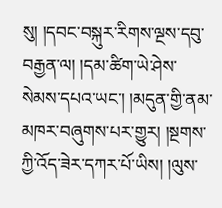སུ། །དབང་བསྐུར་རིགས་ལྔས་དབུ་བརྒྱན་ལ། །དམ་ཚིག་ཡེ་ཤེས་སེམས་དཔའ་ཡང་། །མདུན་གྱི་ནམ་མཁར་བཞུགས་པར་གྱུར། །སྔགས་ཀྱི་འོད་ཟེར་དཀར་པོ་ཡིས། །ལུས་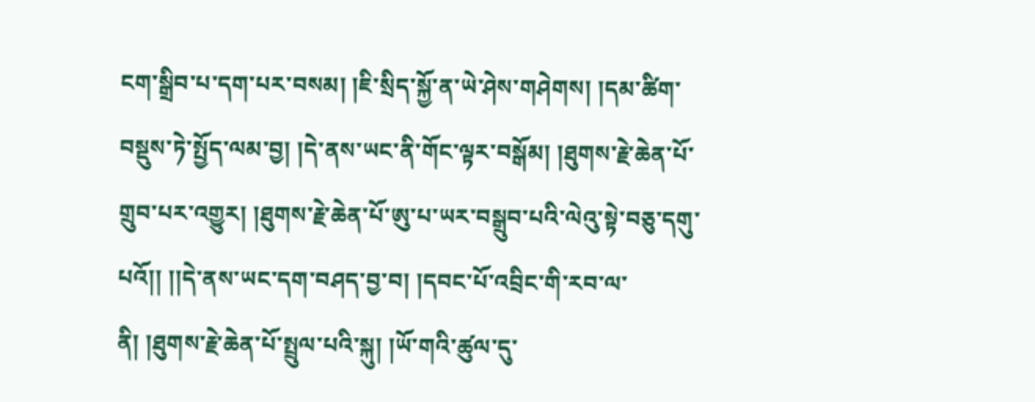ངག་སྒྲིབ་པ་དག་པར་བསམ། །ཇི་སྲིད་སྐྱོ་ན་ཡེ་ཤེས་གཤེགས། །དམ་ཚིག་བསྡུས་ཏེ་སྤྱོད་ལམ་བྱ། །དེ་ནས་ཡང་ནི་གོང་ལྟར་བསྒོམ། །ཐུགས་རྗེ་ཆེན་པོ་གྲུབ་པར་འགྱུར། །ཐུགས་རྗེ་ཆེན་པོ་ཨུ་པ་ཡར་བསྒྲུབ་པའི་ལེའུ་སྟེ་བཅུ་དགུ་པའོ།། །།དེ་ནས་ཡང་དག་བཤད་བྱ་བ། །དབང་པོ་འབྲིང་གི་རབ་ལ་ནི། །ཐུགས་རྗེ་ཆེན་པོ་སྤྲུལ་པའི་སྐུ། །ཡོ་གའི་ཚུལ་དུ་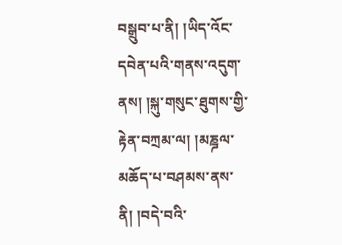བསྒྲུབ་པ་ནི། །ཡིད་འོང་དབེན་པའི་གནས་འདུག་ནས། །སྐུ་གསུང་ཐུགས་གྱི་རྟེན་བཀྲམ་ལ། །མཎྜལ་མཆོད་པ་བཤམས་ནས་ནི། །བདེ་བའི་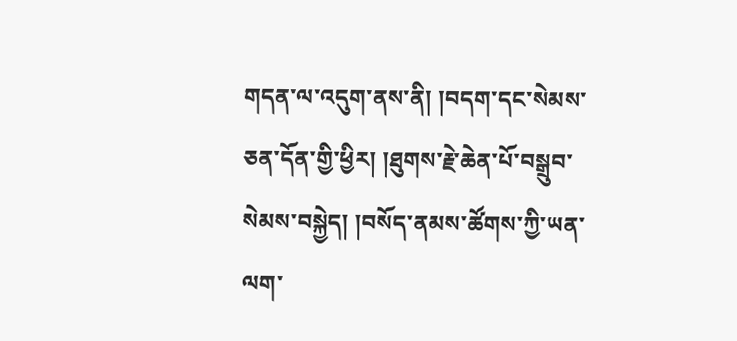གདན་ལ་འདུག་ནས་ནི། །བདག་དང་སེམས་ཅན་དོན་གྱི་ཕྱིར། །ཐུགས་རྗེ་ཆེན་པོ་བསྒྲུབ་སེམས་བསྐྱེད། །བསོད་ནམས་ཚོགས་ཀྱི་ཡན་ལག་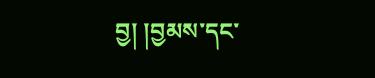བྱ། །བྱམས་དང་